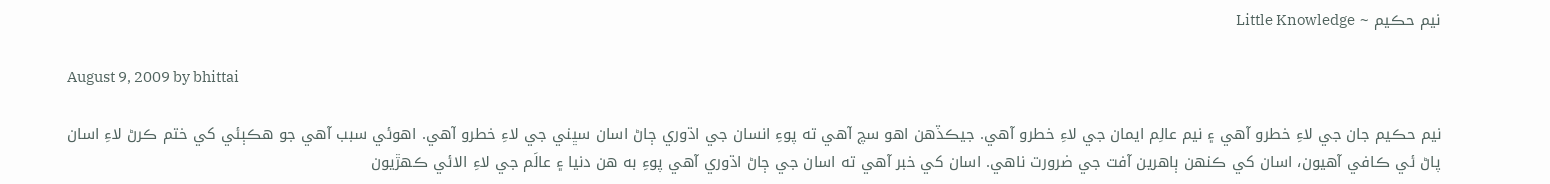نيم حڪيم ~ Little Knowledge

August 9, 2009 by bhittai

نيم حڪيم جان جي لاءِ خطرو آهي ۽ نيم عالِم ايمان جي لاءِ خطرو آهي. جيڪڏهن اهو سچ آهي ته پوءِ انسان جي اڌوري ڄاڻ اسان سڀني جي لاءِ خطرو آهي. اهوئي سبب آهي جو هڪٻئي کي ختم ڪرڻ لاءِ اسان پاڻ ئي ڪافي آهيون، اسان کي ڪنهن ٻاهرين آفت جي ضرورت ناهي. اسان کي خبر آهي ته اسان جي ڄاڻ اڌوري آهي پوءِ به هن دنيا ۽ عالَم جي لاءِ الائي ڪهڙيون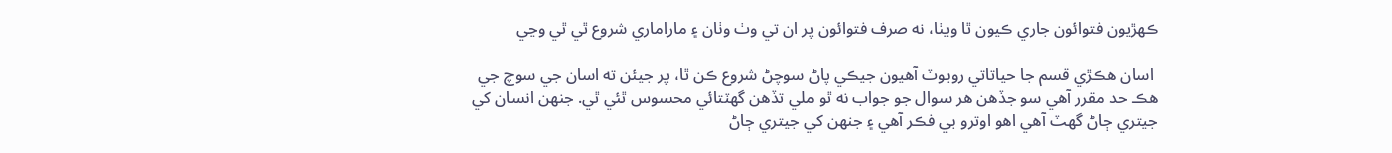ڪهڙيون فتوائون جاري ڪيون ٿا ويٺا، نه صرف فتوائون پر ان تي وٺ وٺان ۽ ماراماري شروع ٿي ٿي وڃي

 اسان هڪڙي قسم جا حياتاتي روبوٽ آهيون جيڪي پاڻ سوچڻ شروع ڪن ٿا، پر جيئن ته اسان جي سوچ جي هڪ حد مقرر آهي سو جڏهن هر سوال جو جواب نه ٿو ملي تڏهن گهٽتائي محسوس ٿئي ٿي. جنهن انسان کي جيتري ڄاڻ گهٽ آهي اهو اوترو بي فڪر آهي ۽ جنهن کي جيتري ڄاڻ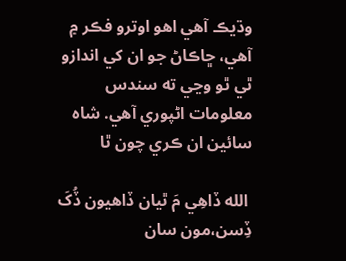وڌيڪ آهي اهو اوترو فڪر ۾ آهي، ڇاڪاڻ جو ان کي اندازو ٿي ٿو وڃي ته سندس معلومات اڻپوري آهي. شاه سائين ان ڪري چون ٿا

 الله ڏاهِي مَ ٿيان ڏاهيون ڏُکَ ڏِسن،مون سان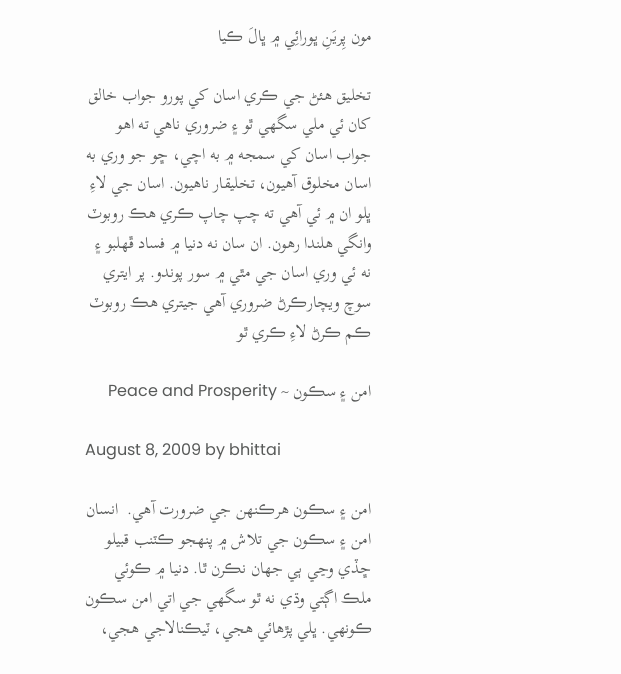مون پِريَنِ ڀورائِي ۾ ڀالَ ڪيا

تخليق هئڻ جي ڪري اسان کي پورو جواب خالق کان ئي ملي سگهي ٿو ۽ ضروري ناهي ته اهو جواب اسان کي سمجه ۾ به اچي، ڇو جو وري به اسان مخلوق آهيون، تخليقار ناهيون. اسان جي لاءِ ڀلو ان ۾ ئي آهي ته چپ چاپ ڪري هڪ روبوٽ وانگي هلندا رهون. ان سان نه دنيا ۾ فساد ڦهلبو ۽ نه ئي وري اسان جي مٿي ۾ سور پوندو. پر ايتري سوچ ويچارڪرڻ ضروري آهي جيتري هڪ روبوٽ ڪم ڪرڻ لاءِ ڪري ٿو

امن ۽ سڪون ~ Peace and Prosperity

August 8, 2009 by bhittai

امن ۽ سڪون هرڪنهن جي ضرورت آهي.  انسان امن ۽ سڪون جي تلاش ۾ پنهجو ڪٽنب قبيلو ڇڏي وڃي ٻي جهان نڪرن ٿا. دنيا ۾ ڪوئي ملڪ اڳتي وڌي نه ٿو سگهي جي اتي امن سڪون ڪونهي. ڀلي پڙهائي هجي، ٽيڪنالاجي هجي،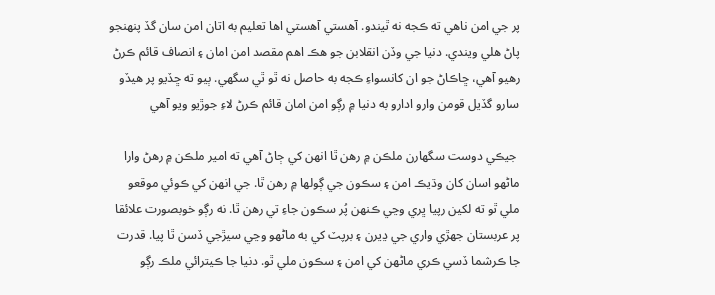پر جي امن ناهي ته ڪجه نه ٿيندو. آهستي آهستي اها تعليم به اتان امن سان گڏ پنهنجو پاڻ هلي ويندي. دنيا جي وڏن انقلابن جو هڪ اهم مقصد امن امان ۽ انصاف قائم ڪرڻ رهيو آهي، ڇاڪاڻ جو ان کانسواءِ ڪجه به حاصل نه ٿو ٿي سگهي. ٻيو ته ڇڏيو پر هيڏو سارو گڏيل قومن وارو ادارو به دنيا ۾ رڳو امن امان قائم ڪرڻ لاءِ جوڙيو ويو آهي

 جيڪي دوست سگهارن ملڪن ۾ رهن ٿا انهن کي ڄاڻ آهي ته امير ملڪن ۾ رهڻ وارا ماڻهو اسان کان وڌيڪ امن ۽ سڪون جي ڳولها ۾ رهن ٿا. جي انهن کي ڪوئي موقعو ملي ٿو ته لکين رپيا ڀري وڃي ڪنهن پُر سڪون جاءِ تي رهن ٿا. نه رڳو خوبصورت علائقا پر عربستان جهڙي واري جي ڍيرن ۽ برپٽ کي به ماڻهو وڃي سيڙجي ڏسن ٿا پيا. قدرت جا ڪرشما ڏسي ڪري ماڻهن کي امن ۽ سڪون ملي ٿو. دنيا جا ڪيترائي ملڪ رڳو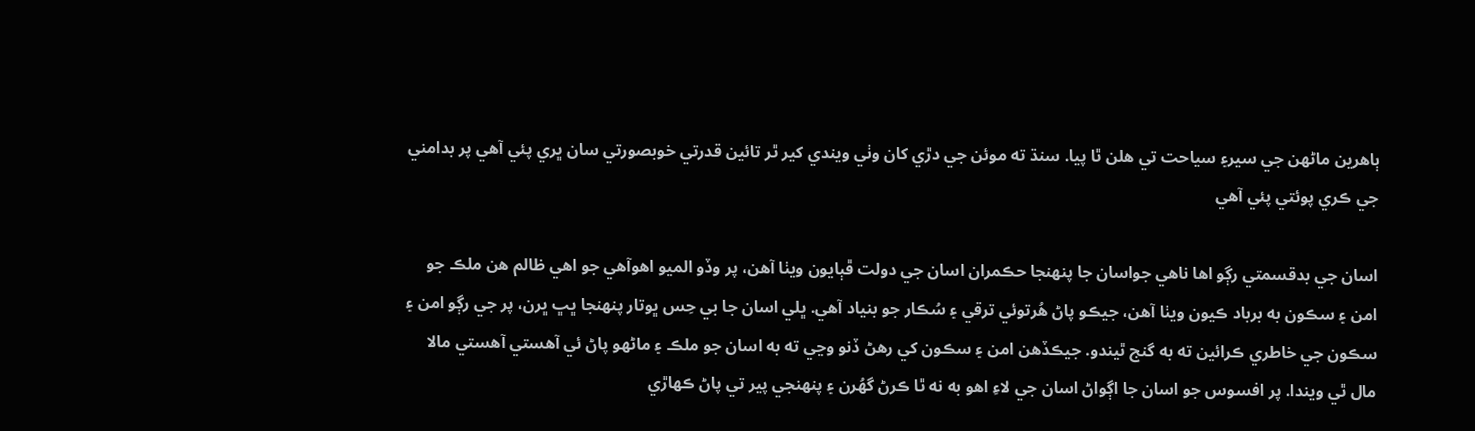ٻاهرين ماڻهن جي سير۽ سياحت تي هلن ٿا پيا. سنڌ ته موئن جي دڙي کان وٺي ويندي کير ٿر تائين قدرتي خوبصورتي سان ڀري پئي آهي پر بدامني جي ڪري پوئتي پئي آهي

اسان جي بدقسمتي رڳو اها ناهي جواسان جا پنهنجا حڪمران اسان جي دولت ڦٻايون ويٺا آهن، پر وڏو الميو اهوآهي جو اهي ظالم هن ملڪ جو امن ۽ سڪون به برباد ڪيون ويٺا آهن، جيڪو پاڻ هُرتوئي ترقي ۽ سُڪار جو بنياد آهي. ڀلي اسان جا بي حِس ڀوتار پنهنجا ڀڀ ڀرن، پر جي رڳو امن ۽ سڪون جي خاطري ڪرائين ته به گنج ٿيندو. جيڪڏهن امن ۽ سڪون کي رهڻ ڏنو وڃي ته به اسان جو ملڪ ۽ ماڻهو پاڻ ئي آهستي آهستي مالا مال ٿي ويندا. پر افسوس جو اسان جا اڳواڻ اسان جي لاءِ اهو به نه ٿا ڪرڻ گهُرن ۽ پنهنجي پير تي پاڻ ڪهاڙي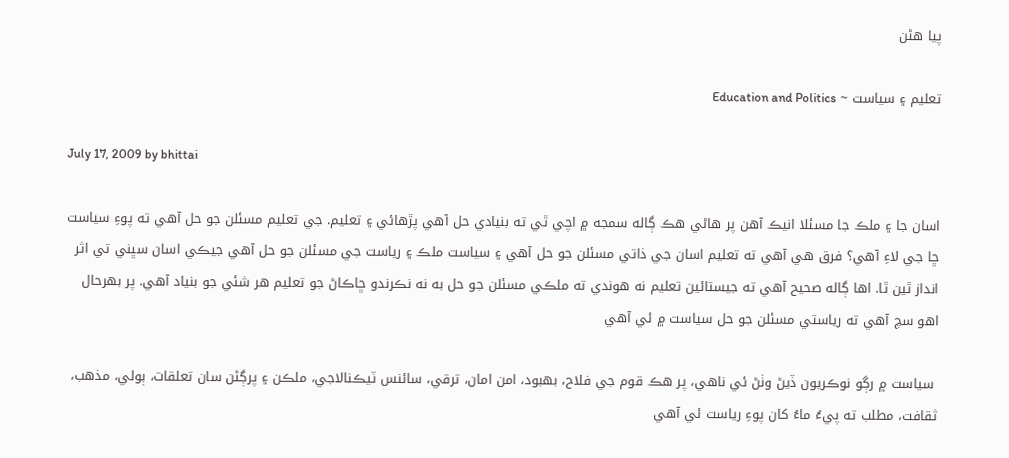پيا هڻن

تعليم ۽ سياست ~ Education and Politics

July 17, 2009 by bhittai

اسان جا ۽ ملڪ جا مسئلا انيڪ آهن پر هاڻي هڪ ڳاله سمجه ۾ اچي ٿي ته بنيادي حل آهي پڙهائي ۽ تعليم. جي تعليم مسئلن جو حل آهي ته پوءِ سياست ڇا جي لاءِ آهي؟ فرق هي آهي ته تعليم اسان جي ذاتي مسئلن جو حل آهي ۽ سياست ملڪ ۽ رياست جي مسئلن جو حل آهي جيڪي اسان سڀني تي اثر انداز ٿين ٿا. اها ڳاله صحيح آهي ته جيستائين تعليم نه هوندي ته ملڪي مسئلن جو حل به نه نڪرندو ڇاڪاڻ جو تعليم هر شئي جو بنياد آهي. پر بهرحال اهو سچ آهي ته رياستي مسئلن جو حل سياست ۾ ئي آهي

 سياست ۾ رڳو نوڪريون ڏيڻ وٺڻ ئي ناهي، پر هڪ قوم جي فلاح، بهبود، امن امان، ترقي، سائنس ٽيڪنالاجي، ملڪن ۽ پرڳڻن سان تعلقات، ٻولي، مذهب، ثقافت، مطلب ته پيءُ ماءُ کان پوءِ رياست ئي آهي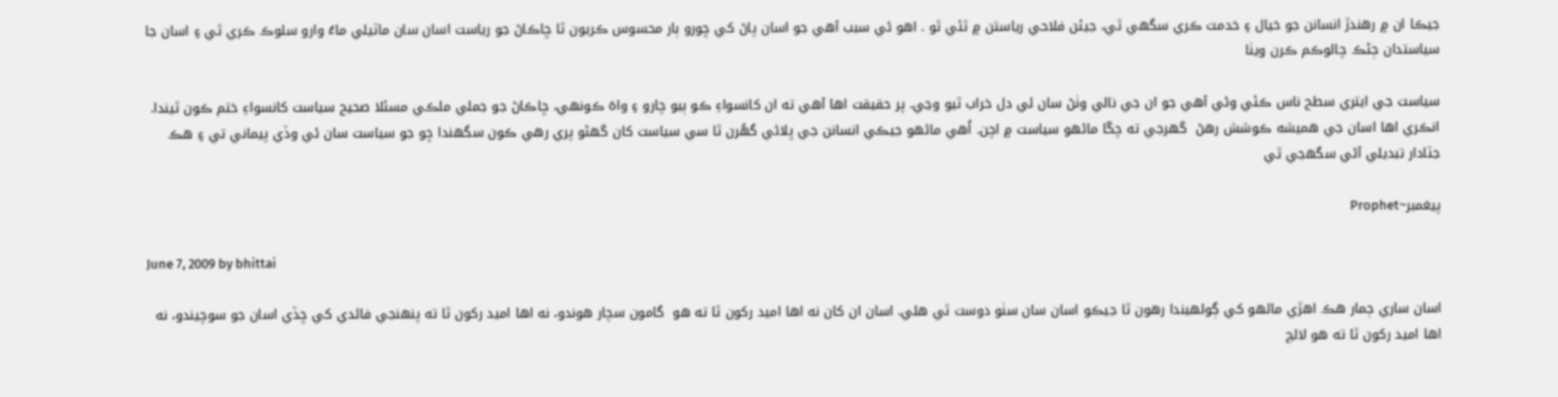جيڪا ان ۾ رهندڙ انسانن جو خيال ۽ خدمت ڪري سگهي ٿي، جيئن فلاحي رياستن ۾ ٿئي ٿو . اهو ئي سبب آهي جو اسان پاڻ کي ڇورو ٻار محسوس ڪريون ٿا ڇاڪاڻ جو رياست اسان سان ماٽيلي ماءُ وارو سلوڪ ڪري ٿي ۽ اسان جا سياستدان ڄڻڪ چالوڪم ڪرن ويٺا

سياست جي ايتري سطح ناس ڪئي وئي آهي جو ان جي نالي وٺڻ سان ئي دل خراب ٿيو وڃي. پر حقيقت اها آهي ته ان کانسواءِ ڪو ٻيو چارو ۽ واهَ ڪونهي، ڇاڪاڻ جو جملي ملڪي مسئلا صحيح سياست کانسواءِ ختم ڪون ٿيندا. انڪري اها اسان جي هميشه ڪوشش رهڻ  گهرجي ته چڱا ماڻهو سياست ۾ اچن. اُهي ماڻهو جيڪي انسانن جي ڀلائي گهُرن ٿا سي سياست کان گهڻو پري رهي ڪون سگهندا ڇو جو سياست سان ئي وڏي پيماني تي ۽ هڪ جٽادار تبديلي آڻي سگهجي ٿي

پيغمبر~Prophet

June 7, 2009 by bhittai

اسان ساري ڄمار هڪ اهڙي ماڻهو کي ڳولهيندا رهون ٿا جيڪو اسان سان سٺو دوست ٿي هلي. اسان ان کان نه اها اميد رکون ٿا ته هو  گامون سچار هوندو، نه اها اميد رکون ٿا ته پنهنجي فائدي کي ڇڏي اسان جو سوچيندو، نه اها اميد رکون ٿا ته هو لالچ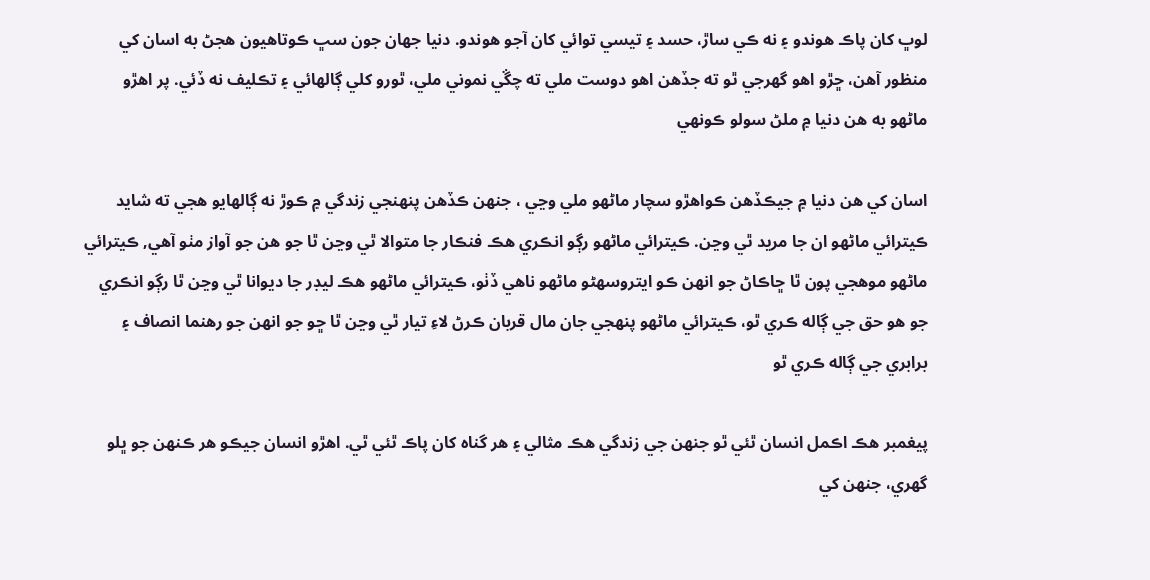لوڀ کان پاڪ هوندو ۽ نه ڪي ساڙ، حسد ۽ تيسي توائي کان آجو هوندو. دنيا جهان جون سڀ ڪوتاهيون هجڻ به اسان کي منظور آهن، ڇڙو اهو گهرجي ٿو ته جڏهن اهو دوست ملي ته چڱي نموني ملي، ٿورو کلي ڳالهائي ۽ تڪليف نه ڏئي. پر اهڙو ماڻهو به هن دنيا ۾ ملڻ سولو ڪونهي

اسان کي هن دنيا ۾ جيڪڏهن ڪواهڙو سچار ماڻهو ملي وڃي ، جنهن ڪڏهن پنهنجي زندگي ۾ ڪوڙ نه ڳالهايو هجي ته شايد ڪيترائي ماڻهو ان جا مريد ٿي وڃن. ڪيترائي ماڻهو رڳو انڪري هڪ فنڪار جا متوالا ٿي وڃن ٿا جو هن جو آواز مٺو آهي, ڪيترائي ماڻهو موهجي پون ٿا ڇاڪاڻ جو انهن ڪو ايتروسهڻو ماڻهو ناهي ڏٺو، ڪيترائي ماڻهو هڪ ليڊر جا ديوانا ٿي وڃن ٿا رڳو انڪري جو هو حق جي ڳاله ڪري ٿو، ڪيترائي ماڻهو پنهجي جان مال قربان ڪرڻ لاءِ تيار ٿي وڃن ٿا ڇو جو انهن جو رهنما انصاف ۽ برابري جي ڳاله ڪري ٿو

پيغمبر هڪ اڪمل انسان ٿئي ٿو جنهن جي زندگي هڪ مثالي ۽ هر گناه کان پاڪ ٿئي ٿي. اهڙو انسان جيڪو هر ڪنهن جو ڀلو گهري، جنهن کي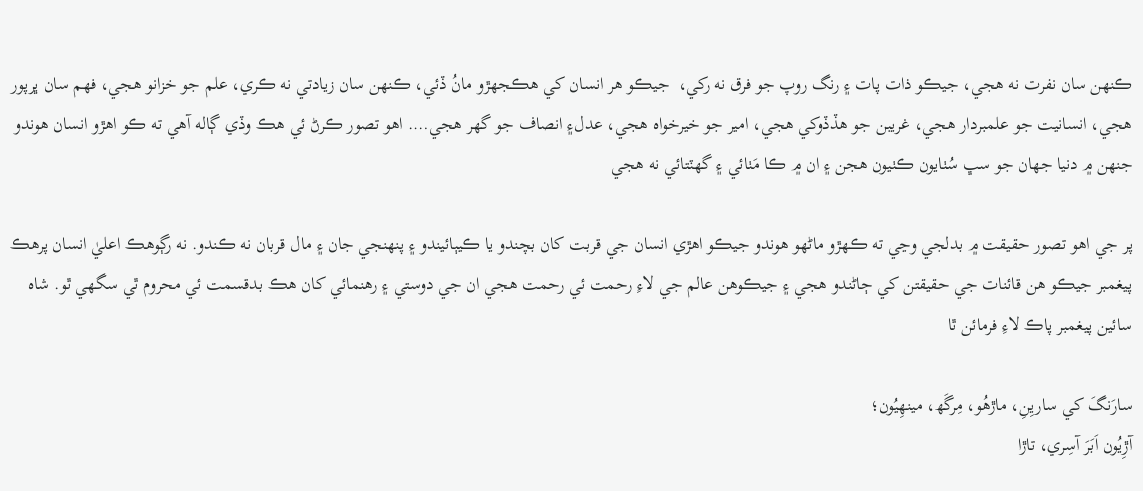ڪنهن سان نفرت نه هجي، جيڪو ذات پات ۽ رنگ روپ جو فرق نه رکي،  جيڪو هر انسان کي هڪجهڙو مانُ ڏئي، ڪنهن سان زيادتي نه ڪري، علم جو خزانو هجي، فهم سان ڀرپور هجي، انسانيت جو علمبردار هجي، غريبن جو هڏڏوکي هجي، امير جو خيرخواه هجي، عدل۽ انصاف جو گهر هجي…. اهو تصور ڪرڻ ئي هڪ وڏي ڳاله آهي ته ڪو اهڙو انسان هوندو جنهن ۾ دنيا جهان جو سڀ سُٺايون ڪٺيون هجن ۽ ان ۾ ڪا مَٺائي ۽ گهٽتائي نه هجي

پر جي اهو تصور حقيقت ۾ بدلجي وڃي ته ڪهڙو ماڻهو هوندو جيڪو اهڙي انسان جي قربت کان بچندو يا ڪيٻائيندو ۽ پنهنجي جان ۽ مال قربان نه ڪندو. نه رڳوهڪ اعليٰ انسان پرهڪ پيغمبر جيڪو هن قائنات جي حقيقتن کي ڄاڻندو هجي ۽ جيڪوهن عالم جي لاءِ رحمت ئي رحمت هجي ان جي دوستي ۽ رهنمائي کان هڪ بدقسمت ئي محروم ٿي سگهي ٿو. شاه سائين پيغمبر پاڪ لاءِ فرمائن ٿا

سارَنگَ کي ساريِنِ، ماڙھُو، مِرگَھ، مينھِيُون؛
آڙِيُون اَبَرَ آسِري، تاڙا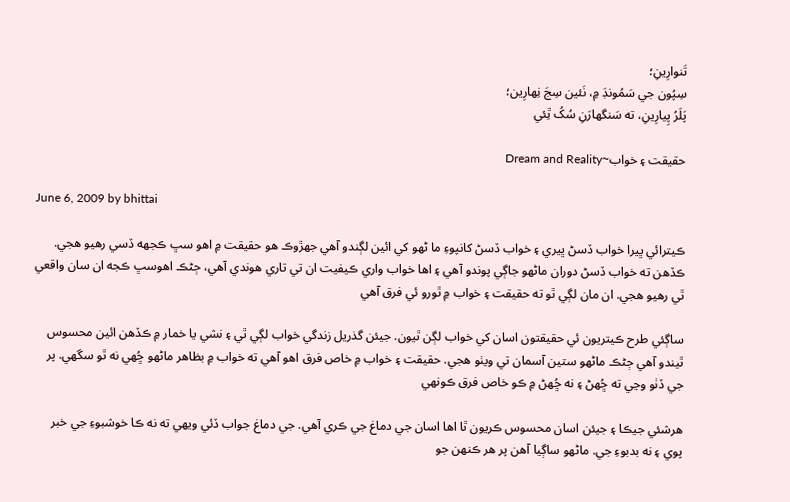تَنوارِينِ؛
سِپُون جي سَمُونڊَ ۾، نَئين سِجَ نِھارِين؛
پَلَرُ پِيارِينِ، ته سَنگھارَنِ سُکُ ٿِئي

حقيقت ۽ خواب~Dream and Reality

June 6, 2009 by bhittai

ڪيترائي ڀيرا خواب ڏسڻ ڀيري ۽ خواب ڏسڻ کانپوءِ ما ڻهو کي ائين لڳندو آهي جهڙوڪ هو حقيقت ۾ اهو سڀ ڪجهه ڏسي رهيو هجي. ڪڏهن ته خواب ڏسڻ دوران ماڻهو جاڳي پوندو آهي ۽ اها خواب واري ڪيفيت ان تي تاري هوندي آهي، ڄڻڪ اهوسڀ ڪجه ان سان واقعي ٿي رهيو هجي. ان مان لڳي ٿو ته حقيقت ۽ خواب ۾ ٿورو ئي فرق آهي

ساڳئي طرح ڪيتريون ئي حقيقتون اسان کي خواب لڳن ٿيون. جيئن گذريل زندگي خواب لڳي ٿي ۽ نشي يا خمار ۾ ڪڏهن ائين محسوس ٿيندو آهي ڄڻڪ ماڻهو ستين آسمان تي ويٺو هجي. حقيقت ۽ خواب ۾ خاص فرق اهو آهي ته خواب ۾ بظاهر ماڻهو ڇُهي نه ٿو سگهي. پر جي ڏٺو وڃي ته ڇُهڻ ۽ نه ڇُهڻ ۾ ڪو خاص فرق ڪونهي

هرشئي جيڪا ۽ جيئن اسان محسوس ڪريون ٿا اها اسان جي دماغ جي ڪري آهي. جي دماغ جواب ڏئي ويهي ته نه ڪا خوشبوءِ جي خبر پوي ۽ نه بدبوءِ جي. ماڻهو ساڳيا آهن پر هر ڪنهن جو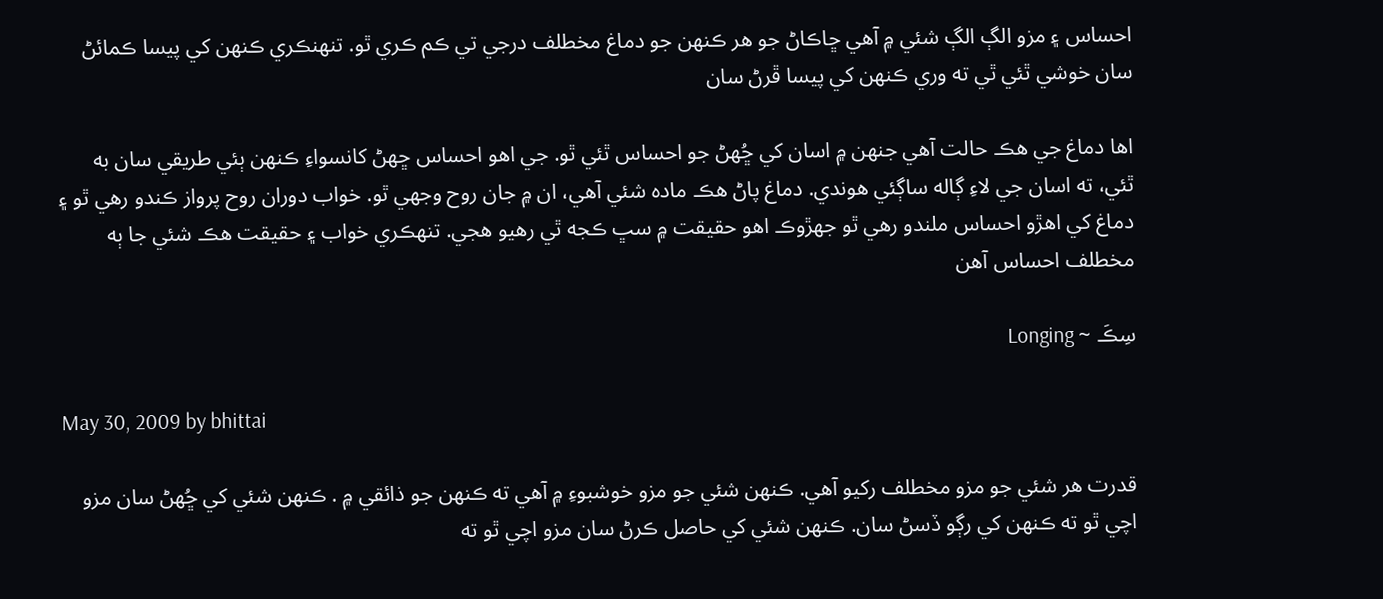احساس ۽ مزو الڳ الڳ شئي ۾ آهي ڇاڪاڻ جو هر ڪنهن جو دماغ مخطلف درجي تي ڪم ڪري ٿو. تنهنڪري ڪنهن کي پيسا ڪمائڻ سان خوشي ٿئي ٿي ته وري ڪنهن کي پيسا ڦرڻ سان

اها دماغ جي هڪ حالت آهي جنهن ۾ اسان کي ڇُهڻ جو احساس ٿئي ٿو. جي اهو احساس ڇهڻ کانسواءِ ڪنهن ٻئي طريقي سان به ٿئي، ته اسان جي لاءِ ڳاله ساڳئي هوندي. دماغ پاڻ هڪ ماده شئي آهي، ان ۾ جان روح وجهي ٿو. خواب دوران روح پرواز ڪندو رهي ٿو ۽ دماغ کي اهڙو احساس ملندو رهي ٿو جهڙوڪ اهو حقيقت ۾ سڀ ڪجه ٿي رهيو هجي. تنهڪري خواب ۽ حقيقت هڪ شئي جا ٻه مخطلف احساس آهن

سِڪَ ~ Longing

May 30, 2009 by bhittai

قدرت هر شئي جو مزو مخطلف رکيو آهي. ڪنهن شئي جو مزو خوشبوءِ ۾ آهي ته ڪنهن جو ذائقي ۾ . ڪنهن شئي کي ڇُهڻ سان مزو اچي ٿو ته ڪنهن کي رڳو ڏسڻ سان. ڪنهن شئي کي حاصل ڪرڻ سان مزو اچي ٿو ته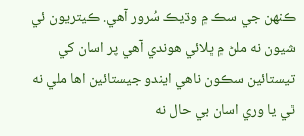ڪنهن جي سڪ ۾ وڌيڪ سُرور آهي. ڪيتريون ئي شيون نه ملڻ ۾ ڀلائي هوندي آهي پر اسان کي تيستائين سڪون ناهي ايندو جيستائين اها ملي نه ٿي يا وري اسان بي حال نه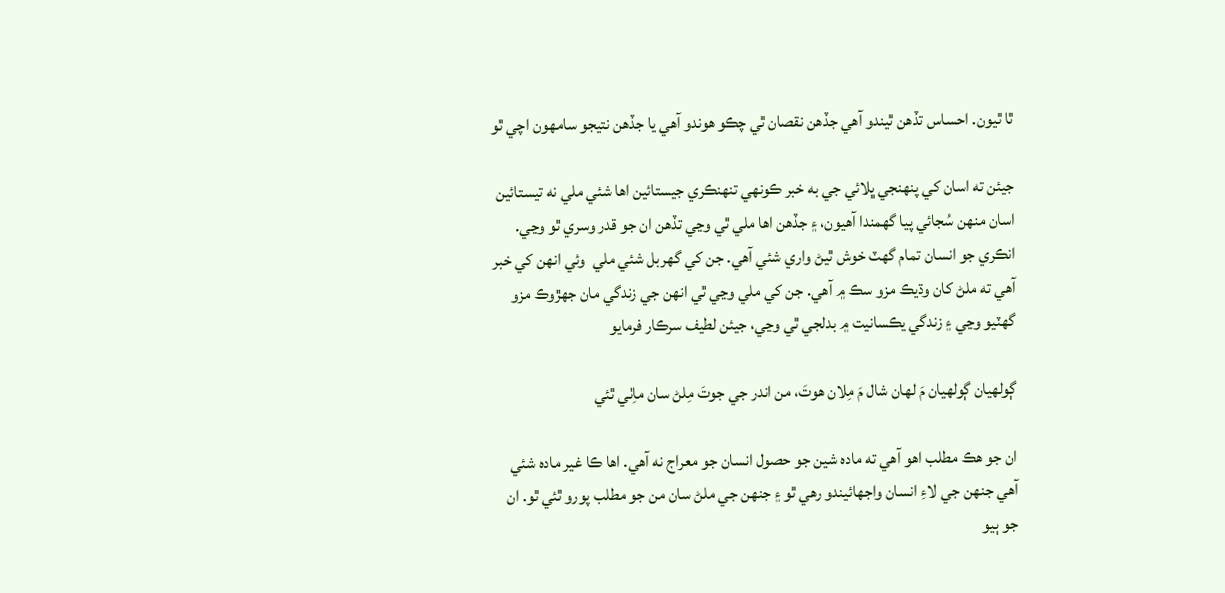ٿا ٿيون. احساس تڏهن ٿيندو آهي جڏهن نقصان ٿي چڪو هوندو آهي يا جڏهن نتيجو سامهون اچي ٿو

جيئن ته اسان کي پنهنجي ڀلائي جي به خبر ڪونهي تنهنڪري جيستائين اها شئي ملي نه تيستائين اسان منهن سُجائي پيا گهمندا آهيون، ۽ جڏهن اها ملي ٿي وڃي تڏهن ان جو قدر وسري ٿو وڃي. انڪري جو انسان تمام گهٽ خوش ٿيڻ واري شئي آهي. جن کي گهربل شئي ملي  وئي انهن کي خبر آهي ته ملڻ کان وڌيڪ مزو سڪ ۾ آهي. جن کي ملي وڃي ٿي انهن جي زندگي مان جهڙوڪ مزو گهٽيو وڃي ۽ زندگي يڪسانيت ۾ بدلجي ٿي وڃي، جيئن لطيف سرڪار فرمايو

ڳولهيان ڳولهيان مَ لهان شال مَ مِلان هوتَ، من اندر جي جوتَ مِلڻ سان ماِٺي ٿئي

ان جو هڪ مطلب اهو آهي ته ماده شين جو حصول انسان جو معراج نه آهي. اها ڪا غير ماده شئي آهي جنهن جي لاءِ انسان واجهائيندو رهي ٿو ۽ جنهن جي ملڻ سان من جو مطلب پورو ٿئي ٿو. ان جو ٻيو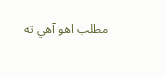مطلب اهو آهي ته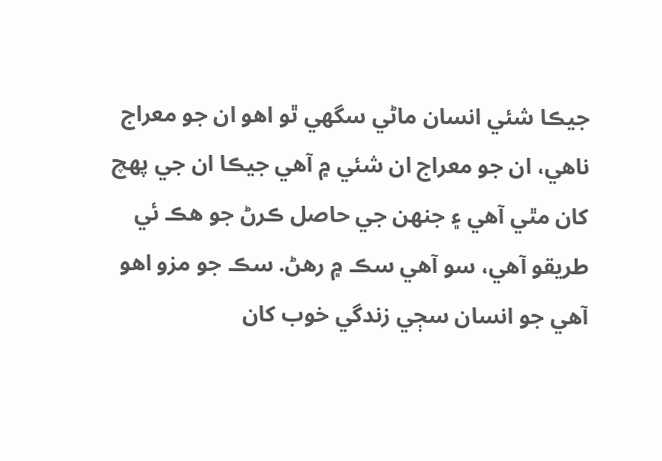جيڪا شئي انسان ماڻي سگهي ٿو اهو ان جو معراج ناهي، ان جو معراج ان شئي ۾ آهي جيڪا ان جي پهچ کان مٿي آهي ۽ جنهن جي حاصل ڪرڻ جو هڪ ئي طريقو آهي، سو آهي سڪ ۾ رهڻ. سڪ جو مزو اهو آهي جو انسان سڄي زندگي خوب کان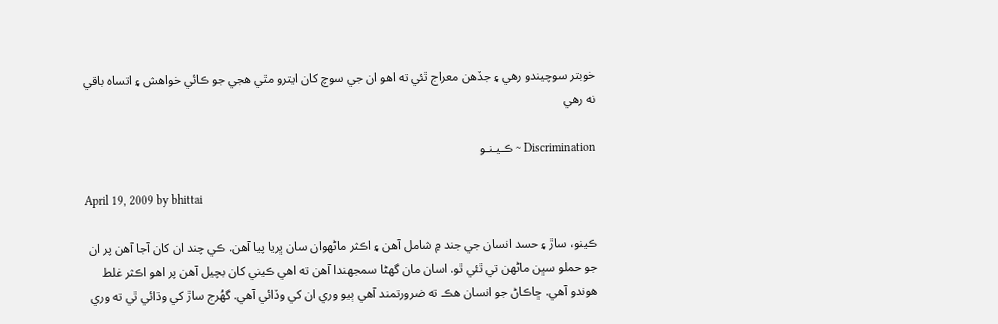خوبتر سوچيندو رهي ۽ جڏهن معراج ٿئي ته اهو ان جي سوچ کان ايترو مٿي هجي جو ڪائي خواهش ۽ اتساه باقي نه رهي

Discrimination ~ ڪـيـنـو

April 19, 2009 by bhittai

ڪينو، ساڙ ۽ حسد انسان جي جند ۾ شامل آهن ۽ اڪثر ماڻهوان سان ڀريا پيا آهن. ڪي چند ان کان آجا آهن پر ان جو حملو سڀن ماڻهن تي ٿئي ٿو. اسان مان گهڻا سمجهندا آهن ته اهي ڪيني کان بچيل آهن پر اهو اڪثر غلط هوندو آهي. ڇاڪاڻ جو انسان هڪ ته ضرورتمند آهي ٻيو وري ان کي وڏائي آهي. گهُرج ساڙ کي وڌائي ٿي ته وري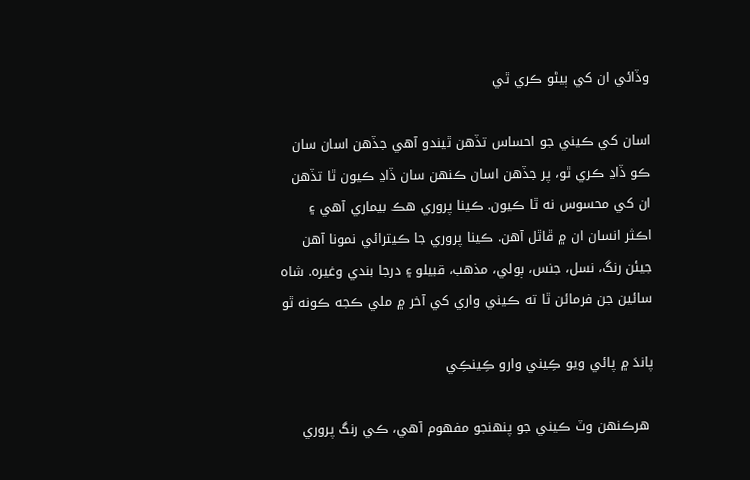وڏائي ان کي ٻيڻو ڪري ٿي

اسان کي ڪيني جو احساس تڏهن ٿيندو آهي جڏهن اسان سان ڪو ڏاڍ ڪري ٿو، پر جڏهن اسان ڪنهن سان ڏاڍ ڪيون ٿا تڏهن ان کي محسوس نه ٿا ڪيون. ڪينا پروري هڪ بيماري آهي ۽ اڪثر انسان ان ۾ ڦاٿل آهن. ڪينا پروري جا ڪيترائي نمونا آهن جيئن رنگ، نسل، جنس، ٻولي، مذهب، قبيلو ۽ درجا بندي وغيره. شاه سائين جن فرمائن ٿا ته ڪيني واري کي آخر ۾ ملي ڪجه ڪونه ٿو

پاندَ ۾ پائي ويو ڪِيني وارو ڪِينڪِي

 هرڪنهن وٽ ڪيني جو پنهنجو مفهوم آهي، ڪي رنگ پروري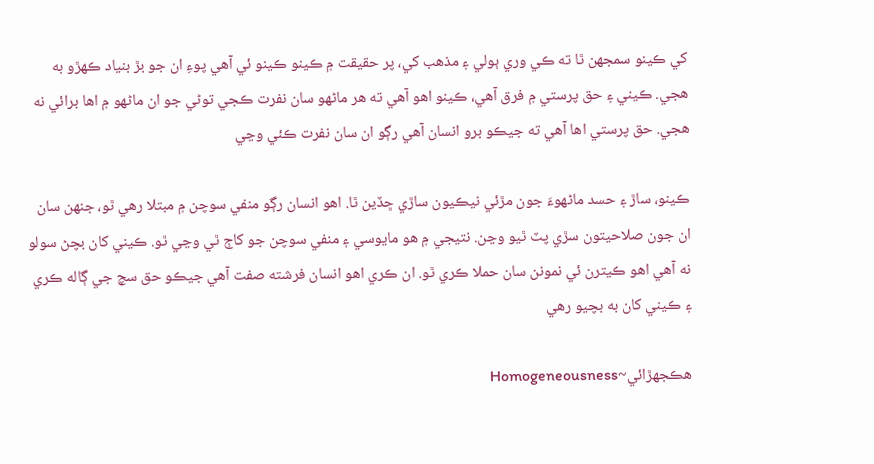کي ڪينو سمجهن ٿا ته ڪي وري ٻولي ۽ مذهب کي، پر حقيقت ۾ ڪينو ڪينو ئي آهي پوءِ ان جو بڙ بنياد ڪهڙو به هجي. ڪيني ۽ حق پرستي ۾ فرق آهي، ڪينو اهو آهي ته هر ماڻهو سان نفرت ڪجي توڻي جو ان ماڻهو ۾ اها برائي نه هجي. حق پرستي اها آهي ته جيڪو برو انسان آهي رڳو ان سان نفرت ڪئي وڃي

ڪينو، ساڙ ۽ حسد ماڻهوءَ جون مڙئي نيڪيون ساڙي ڇڏين ٿا. اهو انسان رڳو منفي سوچن ۾ مبتلا رهي ٿو، جنهن سان ان جون صلاحيتون سڙي پٽ ٿيو وڃن. نتيجي ۾ هو مايوسي ۽ منفي سوچن جو کاڄ ٿي وڃي ٿو. ڪيني کان بچڻ سولو نه آهي اهو ڪيترن ئي نمونن سان حملا ڪري ٿو. ان ڪري اهو انسان فرشته صفت آهي جيڪو حق سچ جي ڳاله ڪري ۽ ڪيني کان به بچيو رهي

هڪجهڙائي~Homogeneousness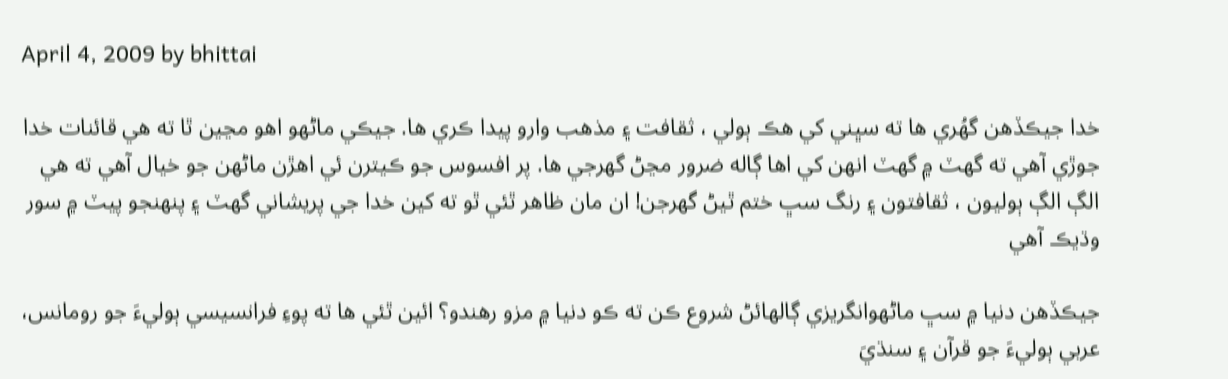April 4, 2009 by bhittai

خدا جيڪڏهن گهُري ها ته سڀني کي هڪ ٻولي ، ثقافت ۽ مذهب وارو پيدا ڪري ها. جيڪي ماڻهو اهو مڃين ٿا ته هي قائنات خدا جوڙي آهي ته گهٽ ۾ گهٽ انهن کي اها ڳاله ضرور مڃڻ گهرجي ها. پر افسوس جو ڪيترن ئي اهڙن ماڻهن جو خيال آهي ته هي الڳ الڳ ٻوليون ، ثقافتون ۽ رنگ سڀ ختم ٿيڻ گهرجن! ان مان ظاهر ٿئي ٿو ته کين خدا جي پريشاني گهٽ ۽ پنهنجو پيٽ ۾ سور وڌيڪ آهي

جيڪڏهن دنيا ۾ سڀ ماڻهوانگريزي ڳالهائڻ شروع ڪن ته ڪو دنيا ۾ مزو رهندو؟ ائين ٿئي ها ته پوءِ فرانسيسي ٻوليءَ جو رومانس، عربي ٻوليءَ جو قرآن ۽ سنڌيَ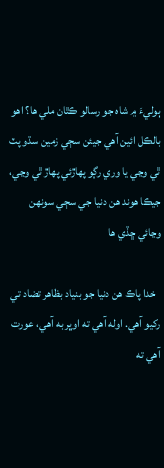ٻوليءَ ۾ شاه جو رسالو ڪٿان ملي ها؟ اهو بالڪل ائين آهي جيئن سڄي زمين سڌو پٽ ٿي وڃي يا وري رڳو پهاڙئي پهاڙ ٿي وڃي، جيڪا هوند هن دنيا جي سڄي سونهن وڃائي ڇڏي ها

  خدا پاڪ هن دنيا جو بنياد بظاهر تضاد تي رکيو آهي. اوله آهي ته اوڀر به آهي، عورت آهي ته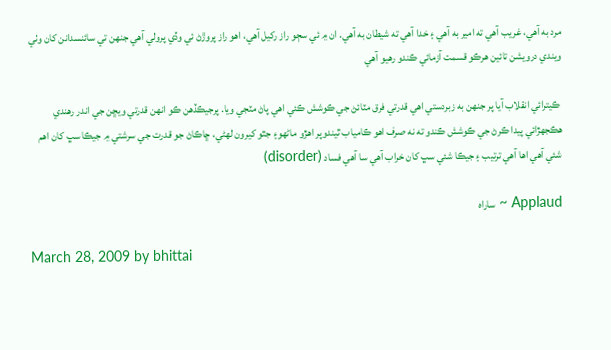مرد به آهي، غريب آهي ته امير به آهي ۽ خدا آهي ته شيطان به آهي. ان ۾ ئي سڄو راز رکيل آهي، اهو راز پروڙڻ ئي وڏي پرولي آهي جنهن تي سائنسدانن کان وٺي ويندي درويشن تائين هرڪو قسمت آزمائي ڪندو رهيو آهي

 ڪيترائي انقلاب آيا پر جنهن به زبردستي اهي قدرتي فرق مٽائڻ جي ڪوشش ڪئي اهي پاڻ مٽجي ويا. پرجيڪڏهن ڪو انهن قدرتي ويڇن جي اندر رهندي هڪجهڙائي پيدا ڪرڻ جي ڪوشش ڪندو ته نه صرف اهو ڪامياب ٿيندوپر اهڙو ماڻهو۽ جٿو کيرون لهڻي، ڇاڪاڻ جو قدرت جي سرشتي ۾ جيڪا سڀ کان اهم شئي آهي اها آهي ترتيب ۽ جيڪا شئي سڀ کان خراب آهي سا آهي فساد (disorder)

Applaud ~ ساراه

March 28, 2009 by bhittai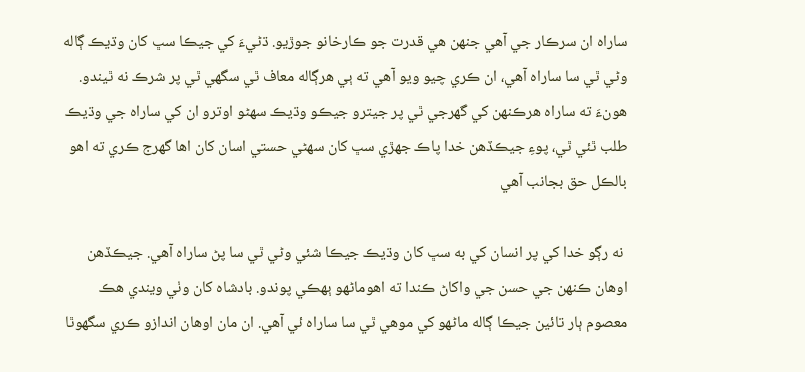ساراه ان سرڪار جي آهي جنهن هي قدرت جو ڪارخانو جوڙيو. ڌڻيءَ کي جيڪا سڀ کان وڌيڪ ڳاله وڻي ٿي سا ساراه آهي، ان ڪري چيو ويو آهي ته ٻي هرڳاله معاف ٿي سگهي ٿي پر شرڪ نه ٿيندو. هونءَ ته ساراه هرڪنهن کي گهرجي ٿي پر جيترو جيڪو وڌيڪ سهڻو اوترو ان کي ساراه جي وڌيڪ طلب ٿئي ٿي، پوءِ جيڪڏهن خدا پاڪ جهڙي سڀ کان سهڻي حستي اسان کان اها گهرج ڪري ته اهو بالڪل حق بجانب آهي

 نه رڳو خدا کي پر انسان کي به سڀ کان وڌيڪ جيڪا شئي وڻي ٿي سا پڻ ساراه آهي. جيڪڏهن اوهان ڪنهن جي حسن جي واکاڻ ڪندا ته اهوماڻهو ٻهڪي پوندو. بادشاه کان وٺي ويندي هڪ معصوم ٻار تائين جيڪا ڳاله ماڻهو کي موهي ٿي سا ساراه ئي آهي. ان مان اوهان اندازو ڪري سگهوٿا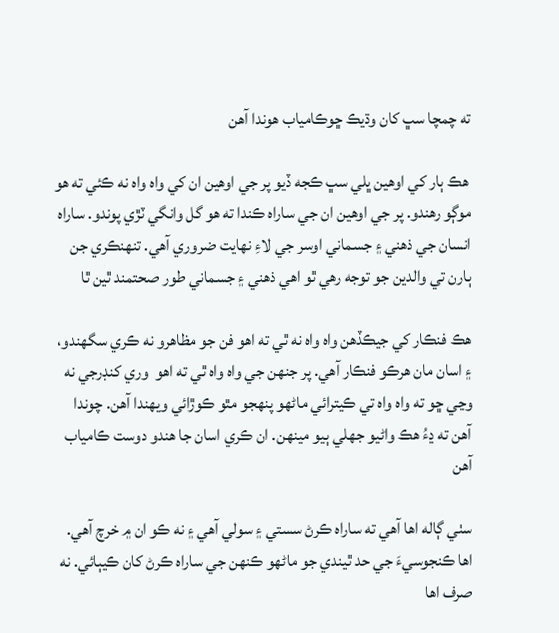ته چمچا سڀ کان وڌيڪ ڇوڪامياب هوندا آهن

 هڪ ٻار کي اوهين ڀلي سڀ ڪجه ڏيو پر جي اوهين ان کي واه واه نه ڪئي ته هو موڳو رهندو. پر جي اوهين ان جي ساراه ڪندا ته هو گل وانگي ٽڙي پوندو. ساراه انسان جي ذهني ۽ جسماني اوسر جي لاءِ نهايت ضروري آهي. تنهنڪري جن ٻارن تي والدين جو توجه رهي ٿو اهي ذهني ۽ جسماني طور صحتمند ٿين ٿا

هڪ فنڪار کي جيڪڏهن واه واه نه ٿي ته اهو فن جو مظاهرو نه ڪري سگهندو، ۽ اسان مان هرڪو فنڪار آهي. پر جنهن جي واه واه ٿي ته اهو  وري کنڊرجي نه وڃي ڇو ته واه واه تي ڪيترائي ماڻهو پنهجو مٿو ڪوڙائي ويهندا آهن. چوندا آهن ته ڍءُ هڪ واڻيو جهلي ٻيو مينهن. ان ڪري اسان جا هندو دوست ڪامياب آهن

سٺي ڳاله اها آهي ته ساراه ڪرڻ سستي ۽ سولي آهي ۽ نه ڪو ان ۾ خرچ آهي. اها ڪنجوسيءَ جي حد ٿيندي جو ماڻهو ڪنهن جي ساراه ڪرڻ کان ڪيٻائي. نه صرف اها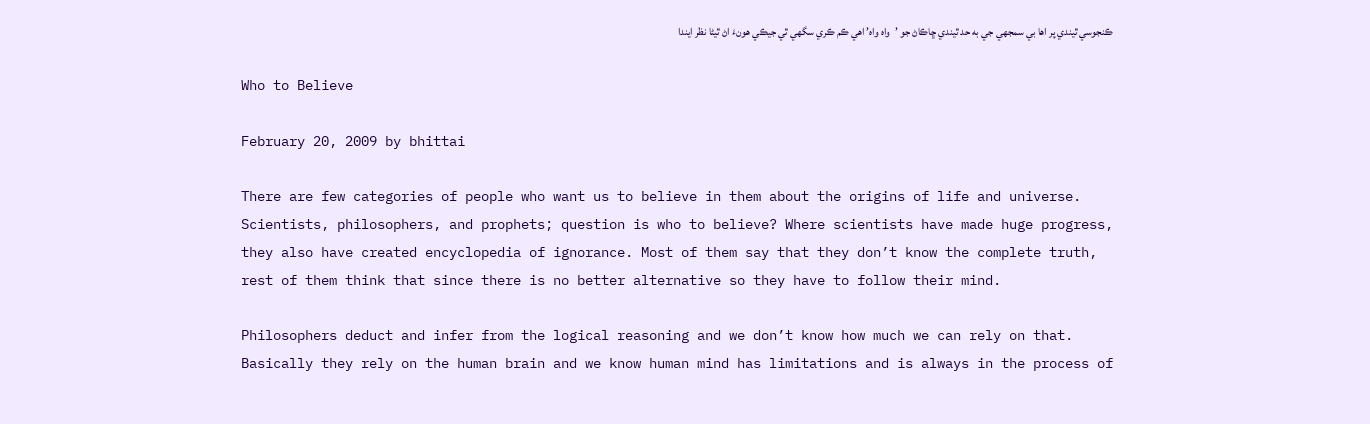ڪنجوسي ٿيندي پر اها بي سمجهي جي به حد ٿيندي ڇاڪاڻ جو ’واه واه’ اهي ڪم ڪري سگهي ٿي جيڪي هونءَ اڻ ٿيڻا نظر ايندا

Who to Believe

February 20, 2009 by bhittai

There are few categories of people who want us to believe in them about the origins of life and universe. Scientists, philosophers, and prophets; question is who to believe? Where scientists have made huge progress, they also have created encyclopedia of ignorance. Most of them say that they don’t know the complete truth, rest of them think that since there is no better alternative so they have to follow their mind.

Philosophers deduct and infer from the logical reasoning and we don’t know how much we can rely on that. Basically they rely on the human brain and we know human mind has limitations and is always in the process of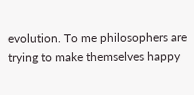evolution. To me philosophers are trying to make themselves happy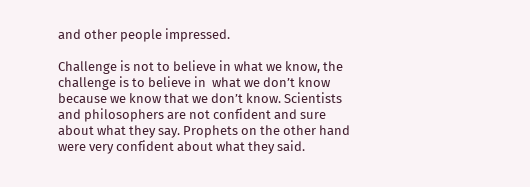and other people impressed.

Challenge is not to believe in what we know, the challenge is to believe in  what we don’t know because we know that we don’t know. Scientists and philosophers are not confident and sure about what they say. Prophets on the other hand were very confident about what they said.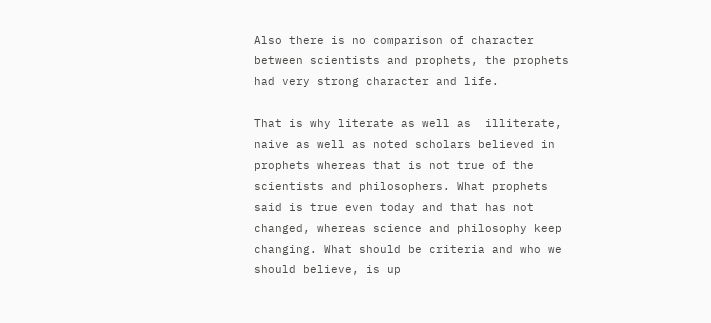Also there is no comparison of character between scientists and prophets, the prophets had very strong character and life.

That is why literate as well as  illiterate, naive as well as noted scholars believed in prophets whereas that is not true of the scientists and philosophers. What prophets said is true even today and that has not changed, whereas science and philosophy keep changing. What should be criteria and who we should believe, is up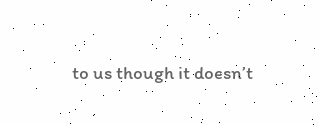to us though it doesn’t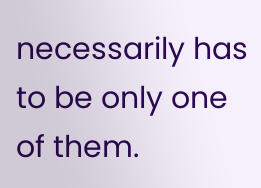necessarily has to be only one of them.